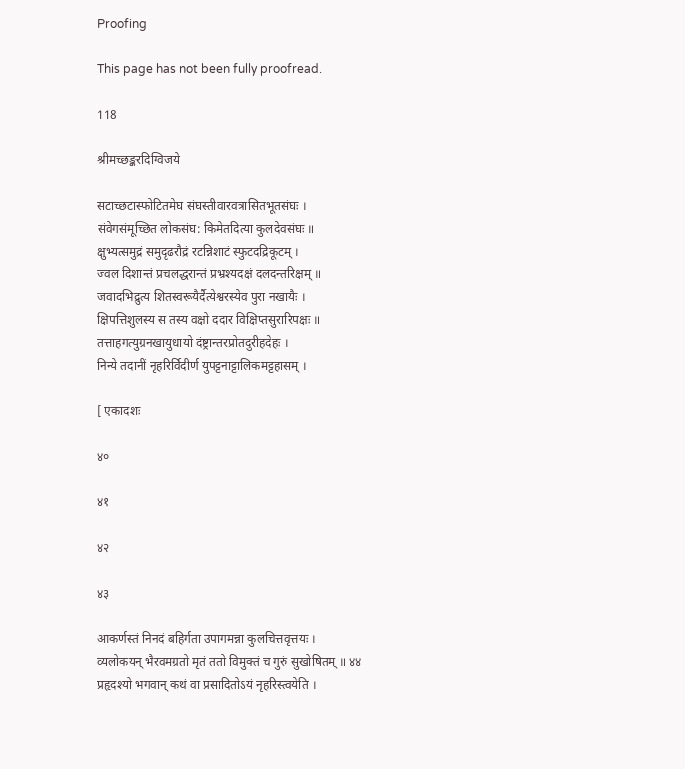Proofing

This page has not been fully proofread.

118

श्रीमच्छङ्करदिग्विजये

सटाच्छटास्फोटितमेघ संघस्तीवारवत्रासितभूतसंघः ।
संवेगसंमूच्छित लोकसंघ: किमेतदित्या कुलदेवसंघः ॥
क्षुभ्यत्समुद्रं समुदृढरौद्रं रटन्निशाटं स्फुटदद्रिकूटम् ।
ज्वल दिशान्तं प्रचलद्धरान्तं प्रभ्रश्यदक्षं दलदन्तरिक्षम् ॥
जवादभिद्रुत्य शितस्वरूयैर्दैत्येश्वरस्येव पुरा नखायैः ।
क्षिपत्तिशुलस्य स तस्य वक्षो ददार विक्षिप्तसुरारिपक्षः ॥
तत्ताहगत्युग्रनखायुधायो दंष्ट्रान्तरप्रोतदुरीहदेहः ।
निन्ये तदानीं नृहरिर्विदीर्ण युपट्टनाट्टालिकमट्टहासम् ।

[ एकादशः

४०

४१

४२

४३

आकर्णस्तं निनदं बहिर्गता उपागमन्ना कुलचित्तवृत्तयः ।
व्यलोकयन् भैरवमग्रतो मृतं ततो विमुक्तं च गुरुं सुखोषितम् ॥ ४४
प्रहृदश्यो भगवान् कथं वा प्रसादितोऽयं नृहरिस्त्वयेति ।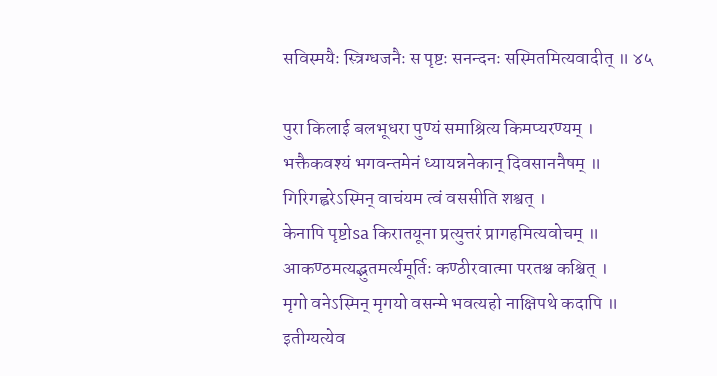सविस्मयैः स्त्रिग्धजनैः स पृष्टः सनन्दनः सस्मितमित्यवादीत् ॥ ४५

पुरा किलाई बलभूधरा पुण्यं समाश्रित्य किमप्यरण्यम् ।
भक्तैकवश्यं भगवन्तमेनं ध्यायन्ननेकान् दिवसाननैषम् ॥
गिरिगह्वरेऽस्मिन् वाचंयम त्वं वससीति शश्वत् ।
केनापि पृष्टोsa किरातयूना प्रत्युत्तरं प्रागहमित्यवोचम् ॥
आकण्ठमत्यद्भुतमर्त्यमूर्तिः कण्ठीरवात्मा परतश्च कश्चित् ।
मृगो वनेऽस्मिन् मृगयो वसन्मे भवत्यहो नाक्षिपथे कदापि ॥
इतीग्यत्येव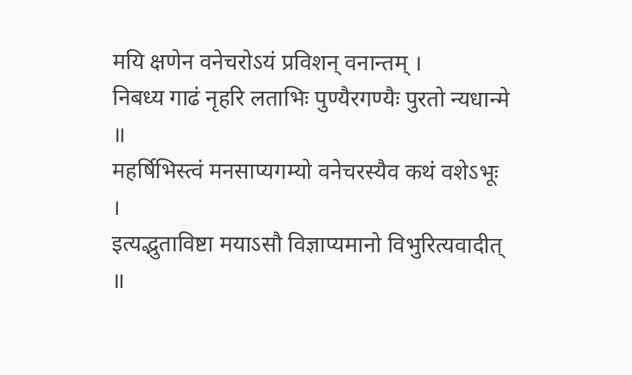मयि क्षणेन वनेचरोऽयं प्रविशन् वनान्तम् ।
निबध्य गाढं नृहरि लताभिः पुण्यैरगण्यैः पुरतो न्यधान्मे ॥
महर्षिभिस्त्वं मनसाप्यगम्यो वनेचरस्यैव कथं वशेऽभूः ।
इत्यद्भुताविष्टा मयाऽसौ विज्ञाप्यमानो विभुरित्यवादीत् ॥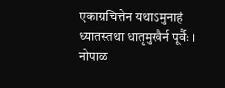एकाग्रचित्तेन यथाऽमुनाहं ध्यातस्तथा धातृमुखैर्न पूर्वैः ।
नोपाळ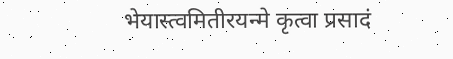भेयास्त्वमितीरयन्मे कृत्वा प्रसादं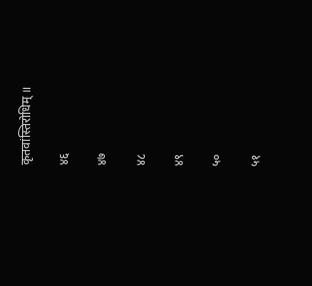कृतवांस्तिरोधिम् ॥

४६

४७

४८

४९

५०

५१